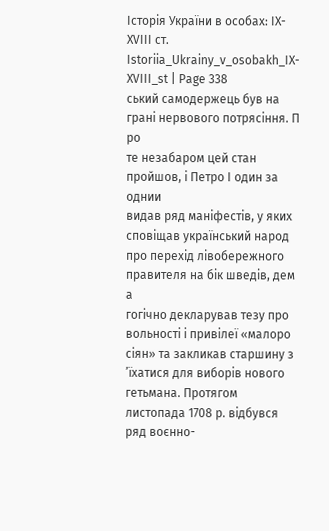Історія України в особах: IX-XVIII ст. Istoriia_Ukrainy_v_osobakh_IX-XVIII_st | Page 338
ський самодержець був на грані нервового потрясіння. П ро
те незабаром цей стан пройшов, і Петро І один за однии
видав ряд маніфестів, у яких сповіщав український народ
про перехід лівобережного правителя на бік шведів, дем а
гогічно декларував тезу про вольності і привілеї «малоро
сіян» та закликав старшину з ’їхатися для виборів нового
гетьмана. Протягом листопада 1708 р. відбувся ряд воєнно-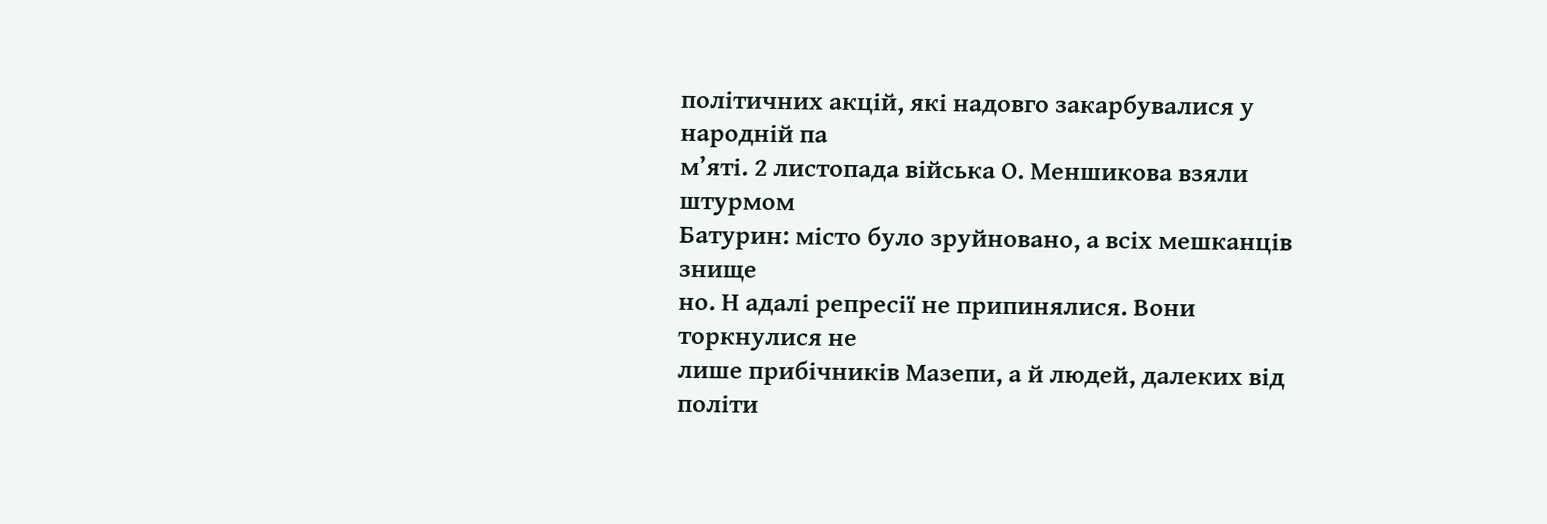політичних акцій, які надовго закарбувалися у народній па
м’яті. 2 листопада війська О. Меншикова взяли штурмом
Батурин: місто було зруйновано, а всіх мешканців знище
но. Н адалі репресії не припинялися. Вони торкнулися не
лише прибічників Мазепи, а й людей, далеких від політи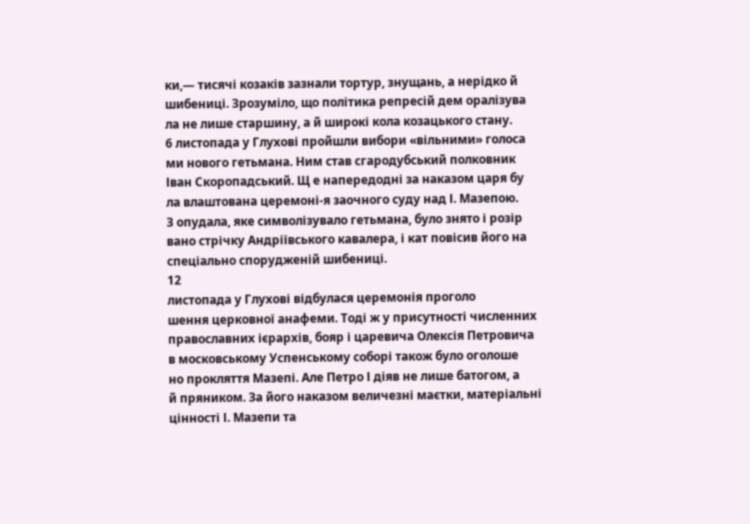ки,— тисячі козаків зазнали тортур, знущань, а нерідко й
шибениці. Зрозуміло, що політика репресій дем оралізува
ла не лише старшину, а й широкі кола козацького стану.
6 листопада у Глухові пройшли вибори «вільними» голоса
ми нового гетьмана. Ним став сгародубський полковник
Іван Скоропадський. Щ е напередодні за наказом царя бу
ла влаштована церемоні-я заочного суду над І. Мазепою.
З опудала, яке символізувало гетьмана, було знято і розір
вано стрічку Андріївського кавалера, і кат повісив його на
спеціально спорудженій шибениці.
12
листопада у Глухові відбулася церемонія проголо
шення церковної анафеми. Тоді ж у присутності численних
православних ієрархів, бояр і царевича Олексія Петровича
в московському Успенському соборі також було оголоше
но прокляття Мазепі. Але Петро І діяв не лише батогом, а
й пряником. За його наказом величезні маєтки, матеріальні
цінності І. Мазепи та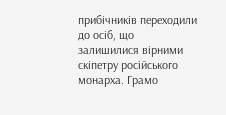прибічників переходили до осіб, що
залишилися вірними скіпетру російського монарха. Грамо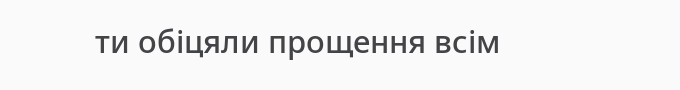ти обіцяли прощення всім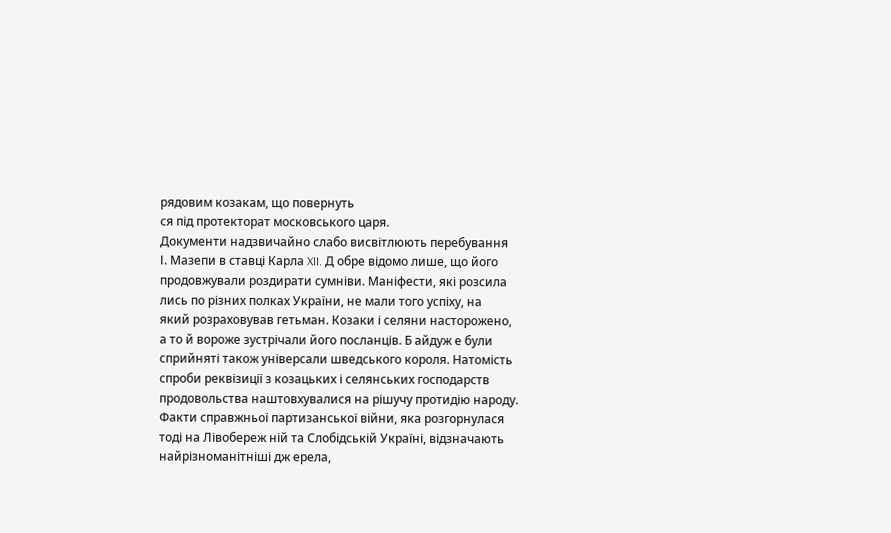рядовим козакам, що повернуть
ся під протекторат московського царя.
Документи надзвичайно слабо висвітлюють перебування
І. Мазепи в ставці Карла XII. Д обре відомо лише, що його
продовжували роздирати сумніви. Маніфести, які розсила
лись по різних полках України, не мали того успіху, на
який розраховував гетьман. Козаки і селяни насторожено,
а то й вороже зустрічали його посланців. Б айдуж е були
сприйняті також універсали шведського короля. Натомість
спроби реквізиції з козацьких і селянських господарств
продовольства наштовхувалися на рішучу протидію народу.
Факти справжньої партизанської війни, яка розгорнулася
тоді на Лівобереж ній та Слобідській Україні, відзначають
найрізноманітніші дж ерела,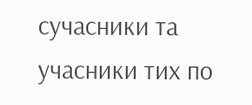сучасники та учасники тих по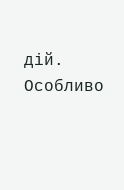дій. Особливо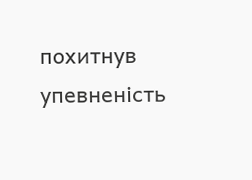похитнув упевненість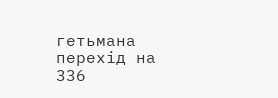гетьмана перехід на
336